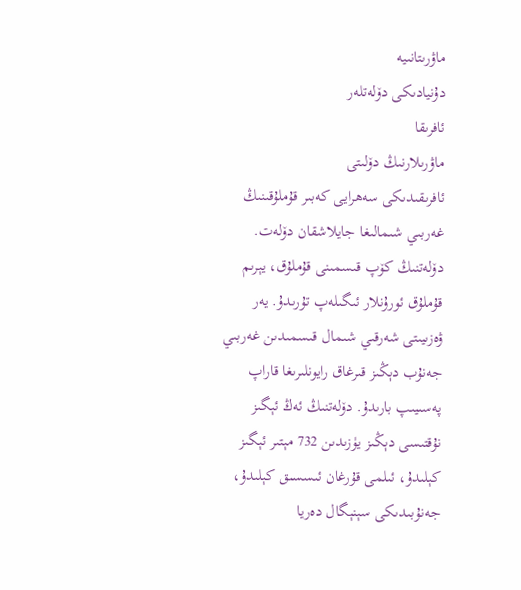ماۋرىتانىيە
دۇنيادىكى دۆلەتلەر
ئافرىقا
ماۋرىلارنىڭ دۆلىتى
ئافرىقىدىكى سەھرايى كەبىر قۇملۇقىنىڭ غەربىي شىمالىغا جايلاشقان دۆلەت. دۆلەتنىڭ كۆپ قىسمىنى قۇملۇق، يېرىم قۇملۇق ئورۇنلار ئىگىلەپ تۇرىدۇ. يەر ۋەزىيىتى شەرقىي شىمال قىسمىدىن غەربىي جەنۇب دېڭىز قىرغاق رايونلىرىغا قاراپ پەسىيىپ بارىدۇ. دۆلەتنىڭ ئەڭ ئېگىز نۇقتىسى دېڭىز يۈزىدىن 732 مېتىر ئېگىز كېلىدۇ، ئىلمى قۇرغان ئىسسىق كېلىدۇ، جەنۇبىدىكى سېنېگال دەريا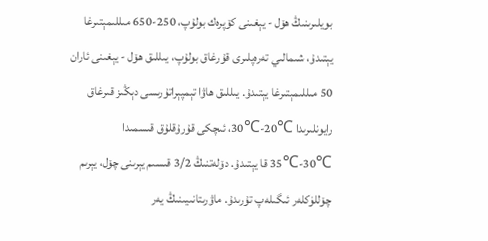بويلىرىنىڭ ھۆل - يېغىنى كۆپرەك بولۇپ، 250-650 مىللىمېتىرغا يېتىدۇ، شىمالىي تەرەپلىرى قۇرغاق بولۇپ، يىللىق ھۆل - يېغىنى ئاران 50 مىللىمېتىرغا يېتىدۇ. يىللىق ھاۋا تېمپېراتۇرىسى دېڭىز قىرغاق رايونلىرىدا ℃20-℃30، ئىچكى قۇرۇقلۇق قىسمىدا ℃30-℃35 قا يېتىدۇ. دۆلەتنىڭ 3/2 قىسىم يېرىنى چۆل، يېرىم چۆللۈكلەر ئىگىلەپ تۇرىدۇ. ماۋرىتانىيىنىڭ يەر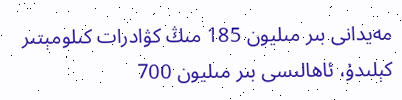مەيدانى بىر مىليون 185 مىڭ كۋادرات كىلومېتىر كېلىدۇ، ئاھالىسى بىر مىليون 700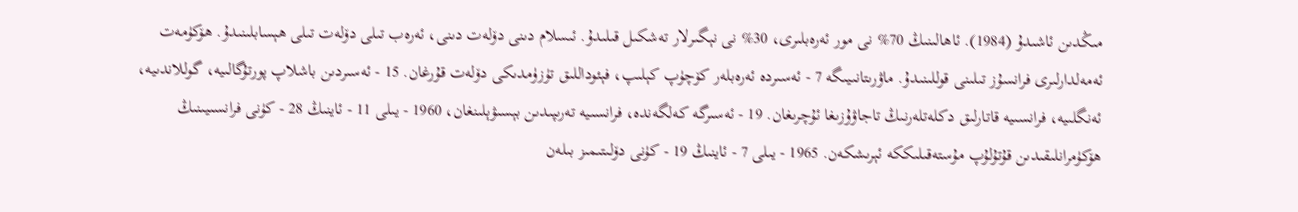مىڭدىن ئاشىدۇ (1984). ئاھالىنىڭ 70% نى مور ئەرەبلىرى، 30% نى نېگىرلار تەشكىل قىلىدۇ. ئىسلام دىنى دۆلەت دىنى، ئەرەب تىلى دۆلەت تىلى ھېسابلىنىدۇ. ھۆكۈمەت ئەمەلدارلىرى فرانسۇز تىلىنى قوللىنىدۇ. ماۋرىتانىيىگە 7 - ئەسىردە ئەرەبلەر كۆچۈپ كېلىپ، فېئوداللىق تۈزۈمدىكى دۆلەت قۇرغان. 15 - ئەسىردىن باشلاپ پورتۇگالىيە، گوللاندىيە، ئەنگلىيە، فرانسىيە قاتارلىق دكلەتلەرنىڭ تاجاۋۇزىغا ئۇچرىغان. 19 - ئەسىرگە كەلگەندە، فرانسىيە تەرىپىدىن بېسىۋېلىنغان، 1960 - يىلى 11 - ئاينىڭ 28 - كۈنى فرانسىيىنىڭ ھۆكۈمرانلىقىدىن قۇتۇلۇپ مۇستەقىلىككە ئېرىشكەن. 1965 - يىلى 7 - ئاينىڭ 19 - كۈنى دۆلىتىمىز بىلەن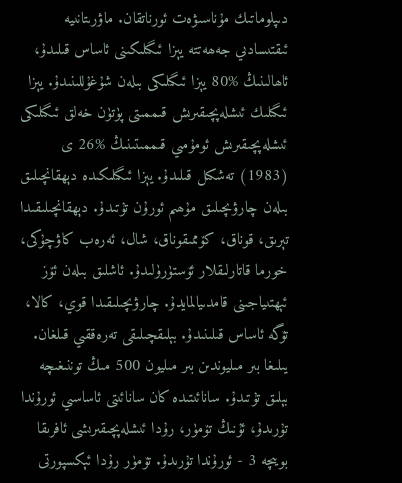دىپلوماتىك مۇناسىۋەت ئورناتقان. ماۋرىتانىيە ئىقتىسادىي جەھەتتە يېزا ئىگىلىكىنى ئاساس قىلىدۇ، ئاھالىنىڭ %80 يېزا ئىگىلىكى بىلەن شۇغۇللىنىدۇ. يېزا ئىگىلىك ئىشلەپچىقىرىش قىممىتى پۈتۈن خەلق ئىگىلىكى ئىشلەپچىقىرىش ئومۇمىي قىممىتىنىڭ %26 ى (1983) تەشكىل قىلىدۇ. يېزا ئىگىلىكىدە دېھقانچىلىق بىلەن چارۋىچىلىق مۇھىم ئورۇن تۇتىدۇ. دېھقانچىلىقىدا تېرىق، قوناق، كۆممىقوناق، شال، ئەرەب كاۋچۇكى، خورما قاتارلىقلار ئۆستۈرۈلىدۇ. ئاشلىق بىلەن ئۆز ئېھتىياجىنى قامدىيالمايدۇ. چارۋىچىلىقىدا قوي، كالا، تۆگە ئاساس قىلىنىدۇ. بېلىقچىلىقى تەرەققىي قىلغان. يىلىغا بىر مىليوندىن بىر مىليون 500 مىڭ توننىغىچە بېلىق تۇتىدۇ. سانائىتىدە كان سانائىتى ئاساسىي ئورۇندا تۇرىدۇ، ئۇنىڭ تۆمۈر، رۇدا ئىشلەپچىقىرىشى ئافرىقا بويىچە 3 - ئورۇندا تۇرىدۇ. تۆمۈر رۇدا ئېكسپورتى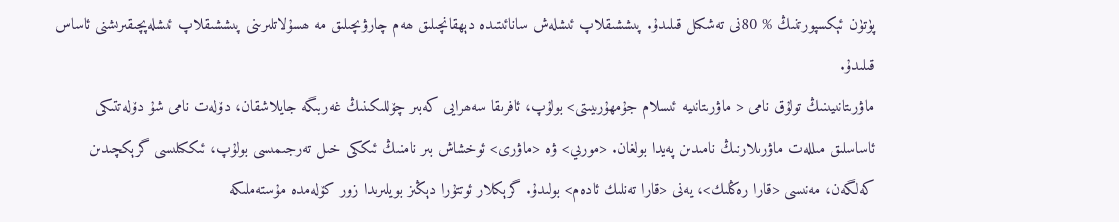پۈتۈن ئېكسپورتنىڭ % 80نى تەشكىل قىلىدۇ. پىششىقلاپ ئىشلەش سانائىتىدە دېھقانچىلىق ھەم چارۋىچىلىق مە ھسۇلاتلىرىنى پىششىقلاپ ئىشلەپچىقىرىشنى ئاساس قىلىدۇ.
ماۋرىتانىيىنىڭ تولۇق نامى < ماۋرىتانىيە ئىسلام جۇمھۇرىيىتى> بولۇپ، ئافرىقا سەھرايى كەبىر چۆللىكىنىڭ غەربىگە جايلاشقان، دۆلەت نامى شۇ دۆلەتتىكى ئاساسلىق مىللەت ماۋرىلارنىڭ نامىدىن پەيدا بولغان. <مورىي> ۋە <ماۋرى> ئوخشاش بىر نامنىڭ ئىككى خىل تەرجىمىسى بولۇپ، ئىككىلىسى گرېكچىدىن كەلگەن، مەنىسى <قارا رەڭلىك>، يەنى <قارا تەنلىك ئادەم> بولىدۇ. گرېكلار ئوتتۇرا دېڭىز بويلىرىدا زور كۆلەمدە مۇستەملىكە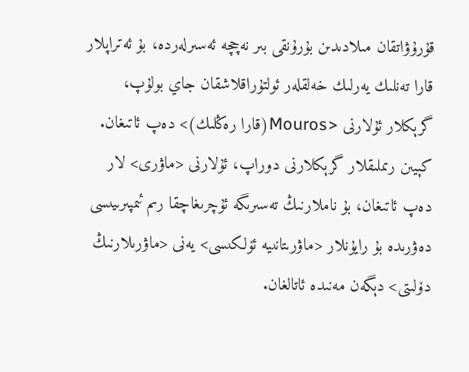قۇرۇۋاتقان مىلادىدىن بۇرۇنقى بىر نەچچە ئەسىرلەردە، بۇ ئەتراپلار قارا تەنلىك يەرلىك خەلقلەر ئولتۇراقلاشقان جاي بولۇپ، گرېكلار ئۇلارنى <Mouros(قارا رەڭلىك)> دەپ ئاتىغان. كېيىن رىملىقلار گرېكلارنى دوراپ، ئۇلارنى <ماۋرى> لار دەپ ئاتىغان، بۇ ناملارنىڭ تەسىرىگە ئۇچرىغاچقا رىم ئىمپىرىيىسى دەۋرىدە بۇ رايۇنلار <ماۋرىتانىيە ئۆلكىسى> يەنى <ماۋرىلارنىڭ دۆلىتى> دېگەن مەنىدە ئاتالغان.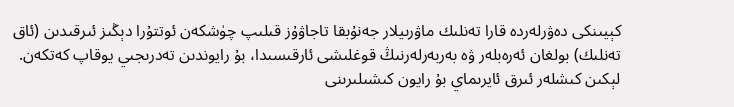كېيىنكى دەۋرلەردە قارا تەنلىك ماۋرىيلار جەنۇبقا تاجاۋۇز قىلىپ چۈشكەن ئوتتۇرا دېڭىز ئىرقىدىن (ئاق تەنلىك) بولغان ئەرەبلەر ۋە بەربەرلەرنىڭ قوغلىشى ئارقىسىدا، بۇ رايوندىن تەدرىجىي يوقاپ كەتكەن. لېكىن كىشلەر ئىرق ئايرىماي بۇ رايون كىشىلىرىنى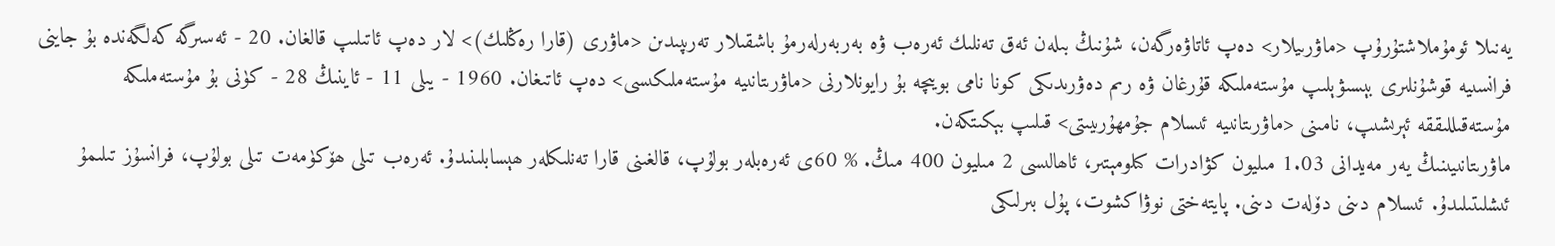يەنىلا ئومۇملاشتۇرۇپ <ماۋرىيلار> دەپ ئاتاۋەرگەن، شۇنىڭ بىلەن ئەق تەنلىك ئەرەب ۋە بەربەرلەرمۇ باشقىلار تەرىپىدىن <ماۋرى (قارا رەڭلىك)> لار دەپ ئاتىلىپ قالغان. 20 - ئەسىرگە كەلگەندە بۇ جاينى فرانسىيە قوشۇنلىرى بېسىۋېلىپ مۇستەملىكە قۇرغان ۋە رىم دەۋرىدىكى كونا نامى بويىچە بۇ رايونلارنى <ماۋرىتانىيە مۇستەملىكىسى> دەپ ئاتىغان. 1960 - يىلى 11 - ئاينىڭ 28 - كۈنى بۇ مۇستەملىكە مۇستەقىللىققە ئېرىشىپ، نامىنى <ماۋرىتانىيە ئىسلام جۇمھۇرىيىتى> قىلىپ بېكىتكەن.
ماۋرىتانىيىنىڭ يەر مەيدانى 1.03 مىليون كۋادرات كىلومېتىر، ئاھالىسى 2 مىليون 400 مىڭ. % 60ى ئەرەبلەر بولۇپ، قالغىنى قارا تەنلىكلەر ھېسابلىنىدۇ. ئەرەب تىلى ھۆكۈمەت تىلى بولۇپ، فرانسۇز تىلىمۇ ئىشلىتىلىدۇ. ئىسلام دىنى دۆلەت دىنى. پايتەختى نوۋاكشوت، پۇل بىرلىكى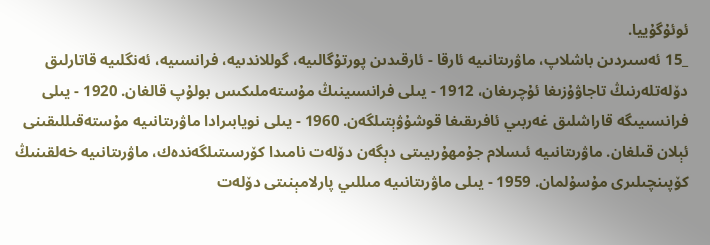ئوئۇگۇييا.
_15 ئەسىردىن باشلاپ، ماۋرىتانىيە ئارقا - ئارقىدىن پورتۇگالىيە، گوللاندىيە، فرانسىيە، ئەنگلىيە قاتارلىق دۆلەتلەرنىڭ تاجاۋۇزىغا ئۇچرىغان، 1912 - يىلى فرانسىينىڭ مۇستەملىكىس بولۇپ قالغان. 1920 - يىلى فرانسىيىگە قاراشلىق غەربىي ئافرىقىغا قوشۇۋېتىلگەن. 1960 - يىلى نويابىرادا ماۋرىتانىيە مۇستەقىللىقىنى ئېلان قىلغان. ماۋرىتانىيە ئىسلام جۇمھۇرىيىتى دېگەن دۆلەت نامىدا كۆرسىتىلگەندەك، ماۋرىتانىيە خەلقىنىڭ كۆپىنچىلىرى مۇسۇلمان. 1959 - يىلى ماۋرىتانىيە مىللىي پارلامېنىتى دۆلەت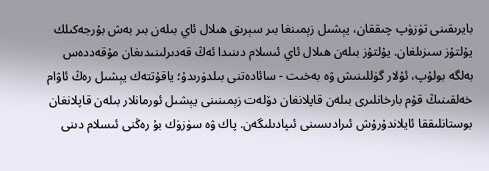بايرىقىنى تۈزۈپ چىققان، يېشىل زېمىنغا بىر سېرىق ھىلال ئاي بىلەن بىر بەش بۇرجەكىلك يۇلتۇز سىزىلغان. يۇلتۇز بىلەن ھىلال ئاي ئىسلام دىنىدا ئەڭ قەدىرلىنىدىغان مۇقەددەس بەلگە بولۇپ، ئۇلار گۈللىنىش ۋە بەخىت - سائادەتنى بىلدۈرىدۇ؛ ياقۇتتەك يېشىل رەڭ ئاۋام خەلقىنىڭ قۇم بارخانلىرى بىلەن قاپلانغان دۆلەت زېمىنىنى يېشىل ئورمانلار بىلەن قاپلانغان بوستانلىققا ئايلاندۇرۇش ئىرادىسىنى ئىپادىلىگەن. پاك ۋە سۈزۈك بۇ رەڭنى ئىسلام دىنى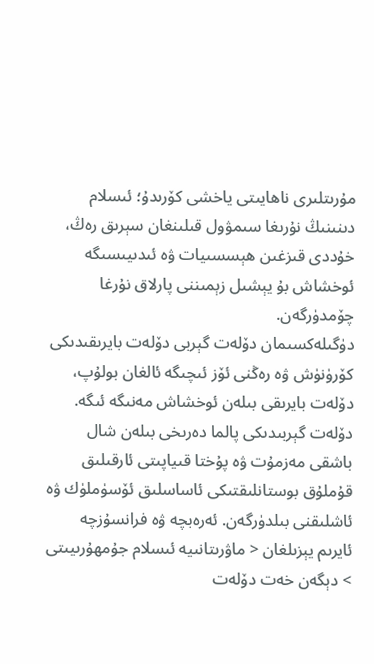مۇرىتلىرى ناھايىتى ياخشى كۆرىدۇ؛ ئىسلام دىنىنىڭ نۇرىغا سىمۋول قىلىنغان سېرىق رەڭ، خۇددى قىزغىن ھېسسىيات ۋە ئىدىيىسىگە ئوخشاش بۇ يېشىل زېمىننى پارلاق نۇرغا چۆمدۈرگەن.
دۈگىلەكسىمان دۆلەت گېربى دۆلەت بايرىقىدىكى كۆرۈنۈش ۋە رەڭنى ئۆز ئىچىگە ئالغان بولۇپ، دۆلەت بايرىقى بىلەن ئوخشاش مەنىگە ئىگە. دۆلەت گېربىدىكى پالما دەرىخى بىلەن شال باشقى مەزمۇت ۋە پۇختا قىياپىتى ئارقىلىق قۇملۇق بوستانلىقتىكى ئاساسلىق ئۆسۈملۈك ۋە ئاشلىقنى بىلدۈرگەن. ئەرەبچە ۋە فرانسۇزچە ئايرىم يېزىلغان < ماۋرىتانىيە ئىسلام جۇمھۇرىيىتى > دېگەن خەت دۆلەت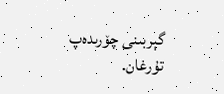گېربىنى چۆرىدەپ تۇرغان.